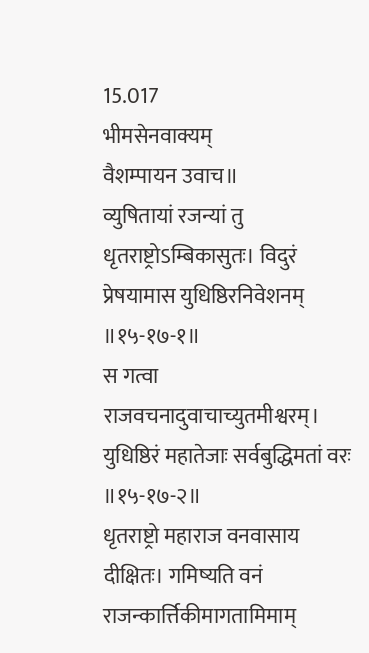15.017
भीमसेनवाक्यम्
वैशम्पायन उवाच॥
व्युषितायां रजन्यां तु धृतराष्ट्रोऽम्बिकासुतः। विदुरं प्रेषयामास युधिष्ठिरनिवेशनम् ॥१५-१७-१॥
स गत्वा राजवचनादुवाचाच्युतमीश्वरम्। युधिष्ठिरं महातेजाः सर्वबुद्धिमतां वरः ॥१५-१७-२॥
धृतराष्ट्रो महाराज वनवासाय दीक्षितः। गमिष्यति वनं राजन्कार्त्तिकीमागतामिमाम्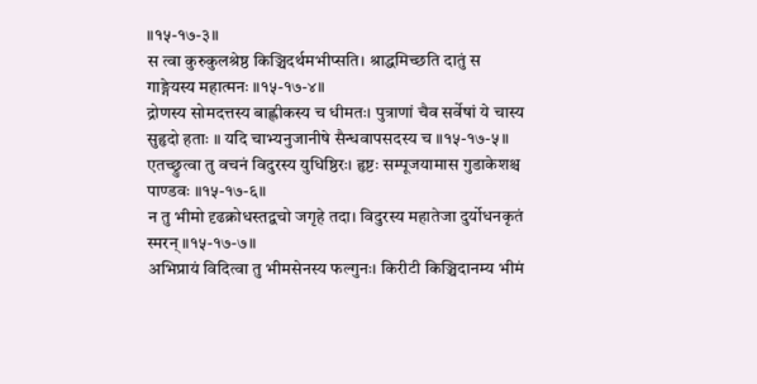॥१५-१७-३॥
स त्वा कुरुकुलश्रेष्ठ किञ्चिदर्थमभीप्सति। श्राद्धमिच्छति दातुं स गाङ्गेयस्य महात्मनः ॥१५-१७-४॥
द्रोणस्य सोमदत्तस्य बाह्लीकस्य च धीमतः। पुत्राणां चैव सर्वेषां ये चास्य सुहृदो हताः ॥ यदि चाभ्यनुजानीषे सैन्धवापसदस्य च ॥१५-१७-५॥
एतच्छ्रुत्वा तु वचनं विदुरस्य युधिष्ठिरः। हृष्टः सम्पूजयामास गुडाकेशश्च पाण्डवः ॥१५-१७-६॥
न तु भीमो दृढक्रोधस्तद्वचो जगृहे तदा। विदुरस्य महातेजा दुर्योधनकृतं स्मरन् ॥१५-१७-७॥
अभिप्रायं विदित्वा तु भीमसेनस्य फल्गुनः। किरीटी किञ्चिदानम्य भीमं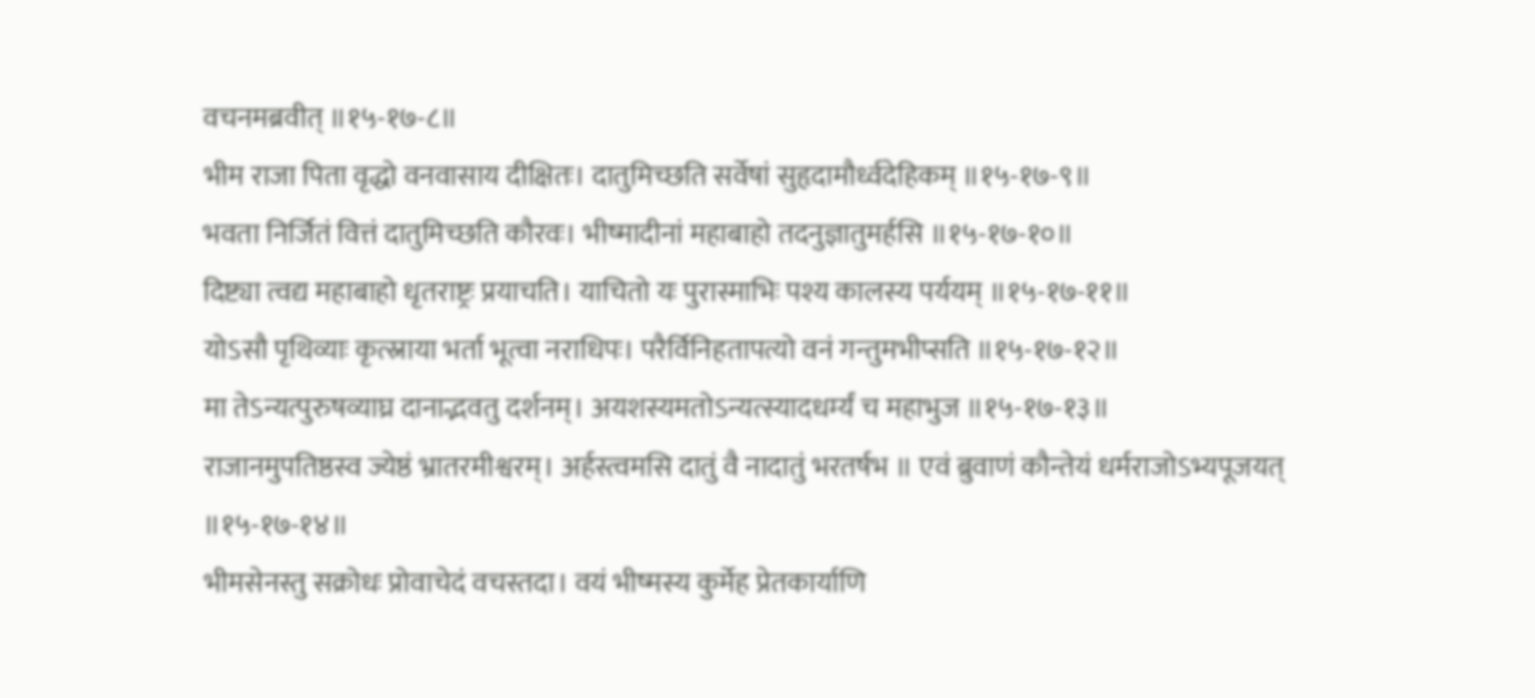वचनमब्रवीत् ॥१५-१७-८॥
भीम राजा पिता वृद्धो वनवासाय दीक्षितः। दातुमिच्छति सर्वेषां सुहृदामौर्ध्वदेहिकम् ॥१५-१७-९॥
भवता निर्जितं वित्तं दातुमिच्छति कौरवः। भीष्मादीनां महाबाहो तदनुज्ञातुमर्हसि ॥१५-१७-१०॥
दिष्ट्या त्वद्य महाबाहो धृतराष्ट्रः प्रयाचति। याचितो यः पुरास्माभिः पश्य कालस्य पर्ययम् ॥१५-१७-११॥
योऽसौ पृथिव्याः कृत्स्नाया भर्ता भूत्वा नराधिपः। परैर्विनिहतापत्यो वनं गन्तुमभीप्सति ॥१५-१७-१२॥
मा तेऽन्यत्पुरुषव्याघ्र दानाद्भवतु दर्शनम्। अयशस्यमतोऽन्यत्स्यादधर्म्यं च महाभुज ॥१५-१७-१३॥
राजानमुपतिष्ठस्व ज्येष्ठं भ्रातरमीश्वरम्। अर्हस्त्वमसि दातुं वै नादातुं भरतर्षभ ॥ एवं ब्रुवाणं कौन्तेयं धर्मराजोऽभ्यपूजयत् ॥१५-१७-१४॥
भीमसेनस्तु सक्रोधः प्रोवाचेदं वचस्तदा। वयं भीष्मस्य कुर्मेह प्रेतकार्याणि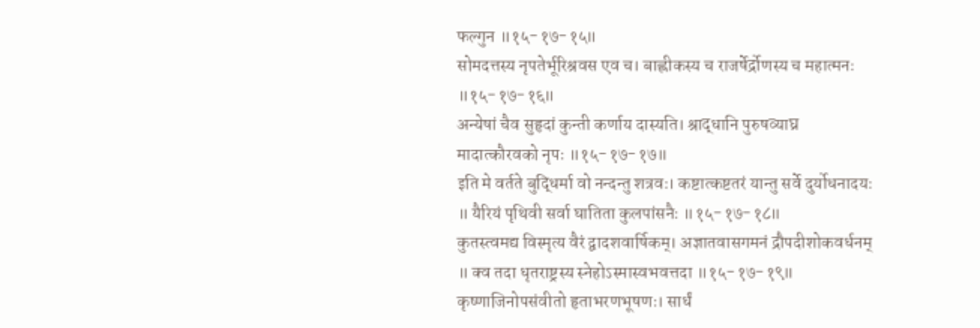फल्गुन ॥१५-१७-१५॥
सोमदत्तस्य नृपतेर्भूरिश्रवस एव च। बाह्लीकस्य च राजर्षेर्द्रोणस्य च महात्मनः ॥१५-१७-१६॥
अन्येषां चैव सुहृदां कुन्ती कर्णाय दास्यति। श्राद्धानि पुरुषव्याघ्र मादात्कौरवको नृपः ॥१५-१७-१७॥
इति मे वर्तते बुद्धिर्मा वो नन्दन्तु शत्रवः। कष्टात्कष्टतरं यान्तु सर्वे दुर्योधनादयः ॥ यैरियं पृथिवी सर्वा घातिता कुलपांसनैः ॥१५-१७-१८॥
कुतस्त्वमद्य विस्मृत्य वैरं द्वादशवार्षिकम्। अज्ञातवासगमनं द्रौपदीशोकवर्धनम् ॥ क्व तदा धृतराष्ट्रस्य स्नेहोऽस्मास्वभवत्तदा ॥१५-१७-१९॥
कृष्णाजिनोपसंवीतो हृताभरणभूषणः। सार्धं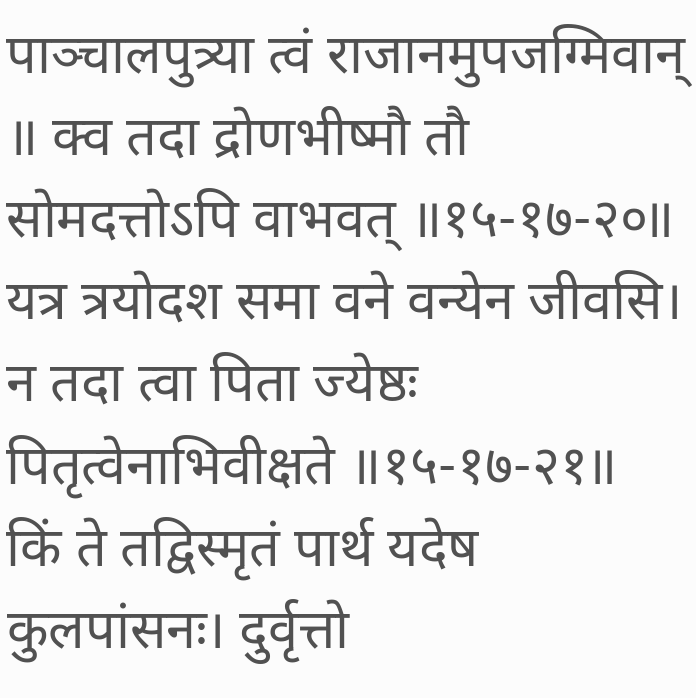पाञ्चालपुत्र्या त्वं राजानमुपजग्मिवान् ॥ क्व तदा द्रोणभीष्मौ तौ सोमदत्तोऽपि वाभवत् ॥१५-१७-२०॥
यत्र त्रयोदश समा वने वन्येन जीवसि। न तदा त्वा पिता ज्येष्ठः पितृत्वेनाभिवीक्षते ॥१५-१७-२१॥
किं ते तद्विस्मृतं पार्थ यदेष कुलपांसनः। दुर्वृत्तो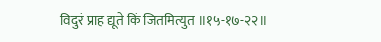विदुरं प्राह द्यूते किं जितमित्युत ॥१५-१७-२२॥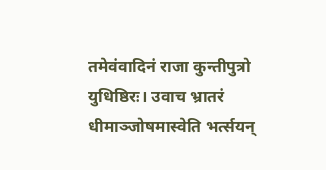तमेवंवादिनं राजा कुन्तीपुत्रो युधिष्ठिरः। उवाच भ्रातरं धीमाञ्जोषमास्वेति भर्त्सयन्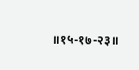॥१५-१७-२३॥